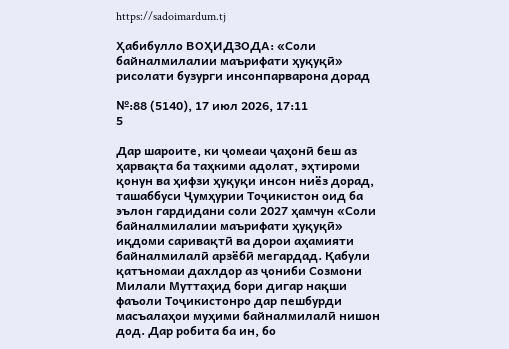https://sadoimardum.tj

Ҳабибулло ВОҲИДЗОДА: «Соли байналмилалии маърифати ҳуқуқӣ» рисолати бузурги инсонпарварона дорад

№:88 (5140), 17 июл 2026, 17:11
5

Дар шароите, ки ҷомеаи ҷаҳонӣ беш аз ҳарвақта ба таҳкими адолат, эҳтироми қонун ва ҳифзи ҳуқуқи инсон ниёз дорад, ташаббуси Ҷумҳурии Тоҷикистон оид ба эълон гардидани соли 2027 ҳамчун «Соли байналмилалии маърифати ҳуқуқӣ» иқдоми саривақтӣ ва дорои аҳамияти байналмилалӣ арзёбӣ мегардад. Қабули қатъномаи дахлдор аз ҷониби Созмони Милали Муттаҳид бори дигар нақши фаъоли Тоҷикистонро дар пешбурди масъалаҳои муҳими байналмилалӣ нишон дод. Дар робита ба ин, бо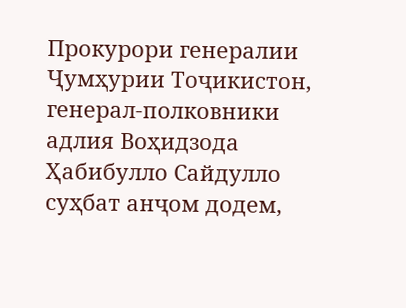Прокурори генералии Ҷумҳурии Тоҷикистон, генерал-полковники адлия Воҳидзода Ҳабибулло Сайдулло суҳбат анҷом додем,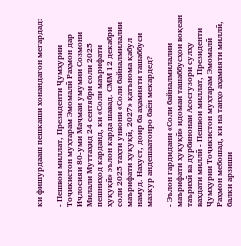ки фишурдааш пешкаши хонандагон мегардад:

- Пешвои миллат, Президенти Ҷумҳурии Тоҷикистон муҳтарам Эмомалӣ Раҳмон дар Иҷлосияи 80-уми Маҷмаи умумии Созмони Милали Муттаҳид 24 сентябри соли 2025 пешниҳод карданд, ки «Соли маърифати ҳуқуқӣ» эълон карда шавад. СММ 12 декабри соли 2025 таҳти унвони «Соли байналмилалии маърифати ҳуқуқӣ, 2027» қатънома қабул намуд. Нахуст, доир ба аҳамияти ташаббуси мазкур андешаатонро баён мекардед?

- Эълон гардидани «Соли байналмилалии маърифати ҳуқуқӣ» идомаи ташаббусҳои воқеан таърихӣ ва дурбинонаи Асосгузори сулҳу ваҳдати миллӣ - Пешвои миллат, Президенти Ҷумҳурии Тоҷикистон муҳтарам Эмомалӣ Раҳмон мебошад, ки на танҳо аҳамияти миллӣ, балки арзиши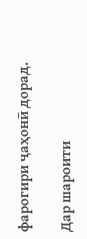фарогири ҷаҳонӣ дорад.

Дар шароити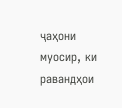ҷаҳони муосир, ки равандҳои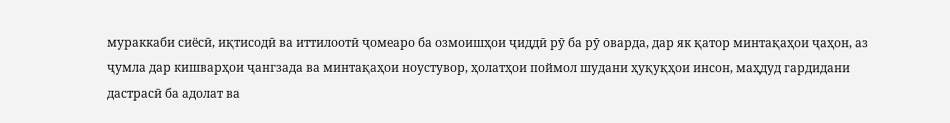мураккаби сиёсӣ, иқтисодӣ ва иттилоотӣ ҷомеаро ба озмоишҳои ҷиддӣ рӯ ба рӯ оварда, дар як қатор минтақаҳои ҷаҳон, аз ҷумла дар кишварҳои ҷангзада ва минтақаҳои ноустувор, ҳолатҳои поймол шудани ҳуқуқҳои инсон, маҳдуд гардидани дастрасӣ ба адолат ва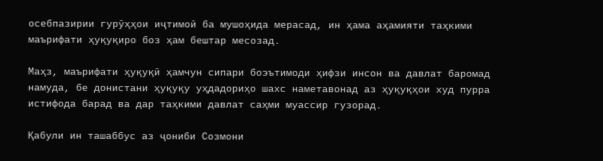осебпазирии гурӯҳҳои иҷтимоӣ ба мушоҳида мерасад, ин ҳама аҳамияти таҳкими маърифати ҳуқуқиро боз ҳам бештар месозад.

Маҳз, маърифати ҳуқуқӣ ҳамчун сипари боэътимоди ҳифзи инсон ва давлат баромад намуда, бе донистани ҳуқуқу уҳдадориҳо шахс наметавонад аз ҳуқуқҳои худ пурра истифода барад ва дар таҳкими давлат саҳми муассир гузорад.

Қабули ин ташаббус аз ҷониби Созмони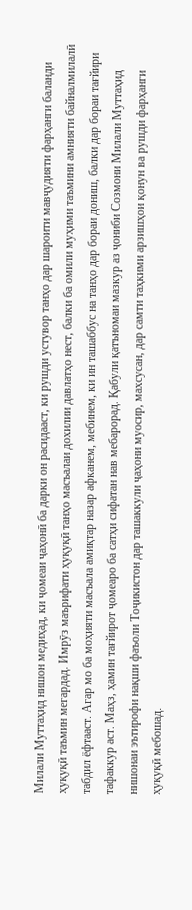Милали Муттаҳид нишон медиҳад, ки ҷомеаи ҷаҳонӣ ба дарки он расидааст, ки рушди устувор танҳо дар шароити мавҷудияти фарҳанги баланди ҳуқуқӣ таъмин мегардад. Имрӯз маърифати ҳуқуқӣ танҳо масъалаи дохилии давлатҳо нест, балки ба омили муҳими таъмини амнияти байналмилалӣ табдил ёфтааст. Агар мо ба моҳияти масъала амиқтар назар афканем, мебинем, ки ин ташаббус на танҳо дар бораи дониш, балки дар бораи тағйири тафаккур аст. Маҳз, ҳамин тағйирот ҷомеаро ба сатҳи сифатан нав мебарорад. Қабули қатъномаи мазкур аз ҷониби Созмони Милали Муттаҳид нишонаи эътирофи нақши фаъоли Тоҷикистон дар ташаккули ҷаҳони муосир, махсусан, дар самти таҳкими арзишҳои қонун ва рушди фарҳанги ҳуқуқӣ мебошад.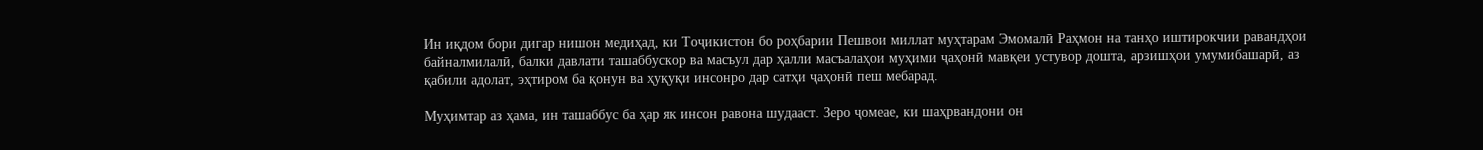Ин иқдом бори дигар нишон медиҳад, ки Тоҷикистон бо роҳбарии Пешвои миллат муҳтарам Эмомалӣ Раҳмон на танҳо иштирокчии равандҳои байналмилалӣ, балки давлати ташаббускор ва масъул дар ҳалли масъалаҳои муҳими ҷаҳонӣ мавқеи устувор дошта, арзишҳои умумибашарӣ, аз қабили адолат, эҳтиром ба қонун ва ҳуқуқи инсонро дар сатҳи ҷаҳонӣ пеш мебарад.

Муҳимтар аз ҳама, ин ташаббус ба ҳар як инсон равона шудааст. Зеро ҷомеае, ки шаҳрвандони он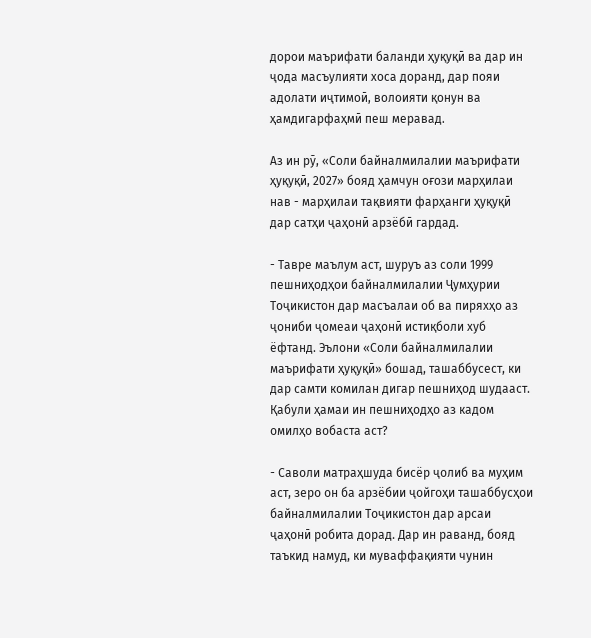дорои маърифати баланди ҳуқуқӣ ва дар ин ҷода масъулияти хоса доранд, дар пояи адолати иҷтимоӣ, волоияти қонун ва ҳамдигарфаҳмӣ пеш меравад.

Аз ин рӯ, «Соли байналмилалии маърифати ҳуқуқӣ, 2027» бояд ҳамчун оғози марҳилаи нав - марҳилаи тақвияти фарҳанги ҳуқуқӣ дар сатҳи ҷаҳонӣ арзёбӣ гардад.

- Тавре маълум аст, шуруъ аз соли 1999 пешниҳодҳои байналмилалии Ҷумҳурии Тоҷикистон дар масъалаи об ва пиряхҳо аз ҷониби ҷомеаи ҷаҳонӣ истиқболи хуб ёфтанд. Эълони «Соли байналмилалии маърифати ҳуқуқӣ» бошад, ташаббусест, ки дар самти комилан дигар пешниҳод шудааст. Қабули ҳамаи ин пешниҳодҳо аз кадом омилҳо вобаста аст?

- Саволи матраҳшуда бисёр ҷолиб ва муҳим аст, зеро он ба арзёбии ҷойгоҳи ташаббусҳои байналмилалии Тоҷикистон дар арсаи ҷаҳонӣ робита дорад. Дар ин раванд, бояд таъкид намуд, ки муваффақияти чунин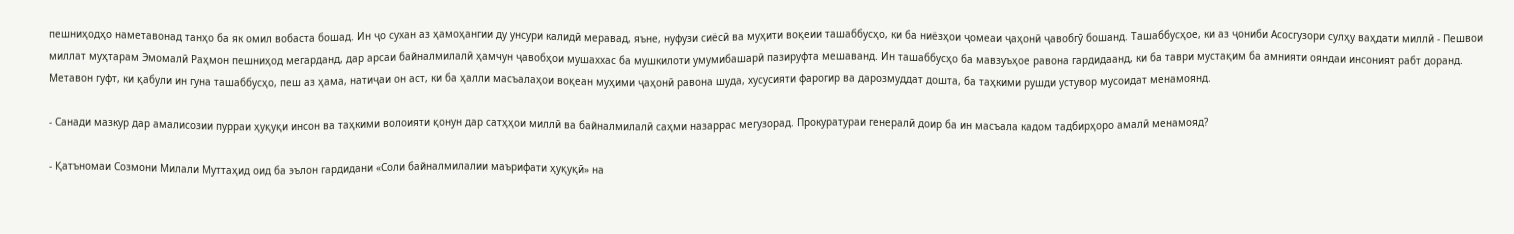пешниҳодҳо наметавонад танҳо ба як омил вобаста бошад. Ин ҷо сухан аз ҳамоҳангии ду унсури калидӣ меравад, яъне, нуфузи сиёсӣ ва муҳити воқеии ташаббусҳо, ки ба ниёзҳои ҷомеаи ҷаҳонӣ ҷавобгӯ бошанд. Ташаббусҳое, ки аз ҷониби Асосгузори сулҳу ваҳдати миллӣ - Пешвои миллат муҳтарам Эмомалӣ Раҳмон пешниҳод мегарданд, дар арсаи байналмилалӣ ҳамчун ҷавобҳои мушаххас ба мушкилоти умумибашарӣ пазируфта мешаванд. Ин ташаббусҳо ба мавзуъҳое равона гардидаанд, ки ба таври мустақим ба амнияти ояндаи инсоният рабт доранд. Метавон гуфт, ки қабули ин гуна ташаббусҳо, пеш аз ҳама, натиҷаи он аст, ки ба ҳалли масъалаҳои воқеан муҳими ҷаҳонӣ равона шуда, хусусияти фарогир ва дарозмуддат дошта, ба таҳкими рушди устувор мусоидат менамоянд.

- Санади мазкур дар амалисозии пурраи ҳуқуқи инсон ва таҳкими волоияти қонун дар сатҳҳои миллӣ ва байналмилалӣ саҳми назаррас мегузорад. Прокуратураи генералӣ доир ба ин масъала кадом тадбирҳоро амалӣ менамояд?

- Қатъномаи Созмони Милали Муттаҳид оид ба эълон гардидани «Соли байналмилалии маърифати ҳуқуқӣ» на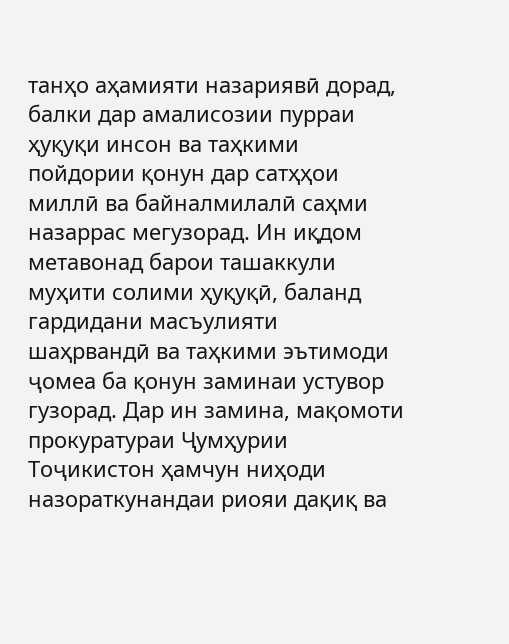танҳо аҳамияти назариявӣ дорад, балки дар амалисозии пурраи ҳуқуқи инсон ва таҳкими пойдории қонун дар сатҳҳои миллӣ ва байналмилалӣ саҳми назаррас мегузорад. Ин иқдом метавонад барои ташаккули муҳити солими ҳуқуқӣ, баланд гардидани масъулияти шаҳрвандӣ ва таҳкими эътимоди ҷомеа ба қонун заминаи устувор гузорад. Дар ин замина, мақомоти прокуратураи Ҷумҳурии Тоҷикистон ҳамчун ниҳоди назораткунандаи риояи дақиқ ва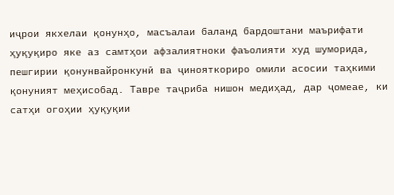иҷрои якхелаи қонунҳо, масъалаи баланд бардоштани маърифати ҳуқуқиро яке аз самтҳои афзалиятноки фаъолияти худ шуморида, пешгирии қонунвайронкунӣ ва ҷинояткориро омили асосии таҳкими қонуният меҳисобад. Тавре таҷриба нишон медиҳад, дар ҷомеае, ки сатҳи огоҳии ҳуқуқии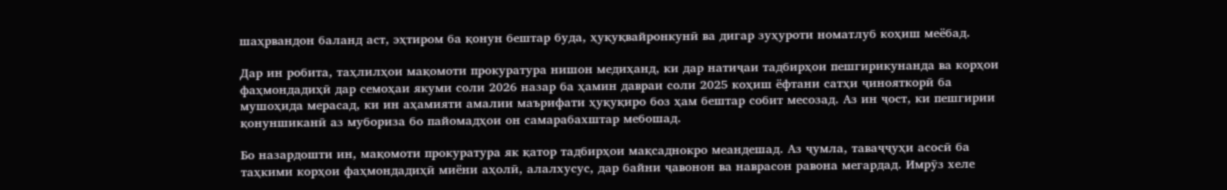шаҳрвандон баланд аст, эҳтиром ба қонун бештар буда, ҳуқуқвайронкунӣ ва дигар зуҳуроти номатлуб коҳиш меёбад.

Дар ин робита, таҳлилҳои мақомоти прокуратура нишон медиҳанд, ки дар натиҷаи тадбирҳои пешгирикунанда ва корҳои фаҳмондадиҳӣ дар семоҳаи якуми соли 2026 назар ба ҳамин давраи соли 2025 коҳиш ёфтани сатҳи ҷинояткорӣ ба мушоҳида мерасад, ки ин аҳамияти амалии маърифати ҳуқуқиро боз ҳам бештар собит месозад. Аз ин ҷост, ки пешгирии қонуншиканӣ аз мубориза бо пайомадҳои он самарабахштар мебошад.

Бо назардошти ин, мақомоти прокуратура як қатор тадбирҳои мақсаднокро меандешад. Аз ҷумла, таваҷҷуҳи асосӣ ба таҳкими корҳои фаҳмондадиҳӣ миёни аҳолӣ, алалхусус, дар байни ҷавонон ва наврасон равона мегардад. Имрӯз хеле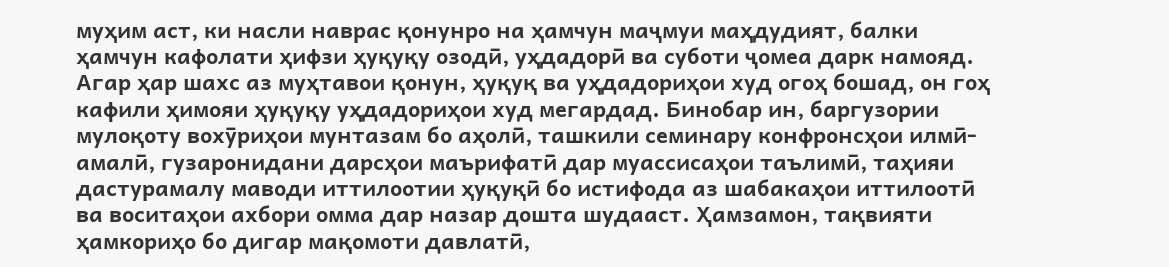муҳим аст, ки насли наврас қонунро на ҳамчун маҷмуи маҳдудият, балки ҳамчун кафолати ҳифзи ҳуқуқу озодӣ, уҳдадорӣ ва суботи ҷомеа дарк намояд. Агар ҳар шахс аз муҳтавои қонун, ҳуқуқ ва уҳдадориҳои худ огоҳ бошад, он гоҳ кафили ҳимояи ҳуқуқу уҳдадориҳои худ мегардад. Бинобар ин, баргузории мулоқоту вохӯриҳои мунтазам бо аҳолӣ, ташкили семинару конфронсҳои илмӣ-амалӣ, гузаронидани дарсҳои маърифатӣ дар муассисаҳои таълимӣ, таҳияи дастурамалу маводи иттилоотии ҳуқуқӣ бо истифода аз шабакаҳои иттилоотӣ ва воситаҳои ахбори омма дар назар дошта шудааст. Ҳамзамон, тақвияти ҳамкориҳо бо дигар мақомоти давлатӣ,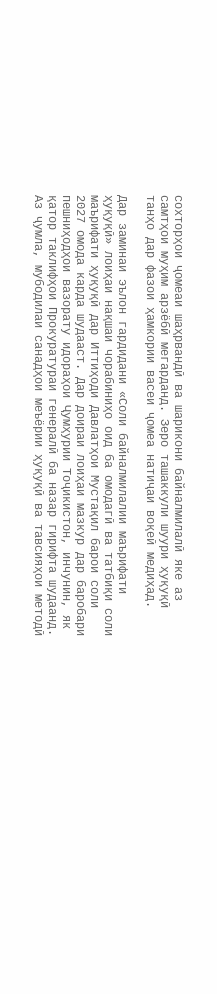сохторҳои ҷомеаи шаҳрвандӣ ва шарикони байналмилалӣ яке аз самтҳои муҳим арзёбӣ мегарданд. Зеро ташаккули шуури ҳуқуқӣ танҳо дар фазои ҳамкории васеи ҷомеа натиҷаи воқеӣ медиҳад.

Дар заминаи эълон гардидани «Соли байналмилалии маърифати ҳуқуқӣ» лоиҳаи нақшаи чорабиниҳо оид ба омодагӣ ва татбиқи соли маърифати ҳуқуқӣ дар Иттиҳоди Давлатҳои Мустақил барои соли 2027 омода карда шудааст. Дар доираи лоиҳаи мазкур дар баробари пешниҳодҳои вазорату идораҳои Ҷумҳурии Тоҷикистон, инчунин, як қатор таклифҳои Прокуратураи генералӣ ба назар гирифта шудаанд. Аз ҷумла, мубодилаи санадҳои меъёрии ҳуқуқӣ ва тавсияҳои методӣ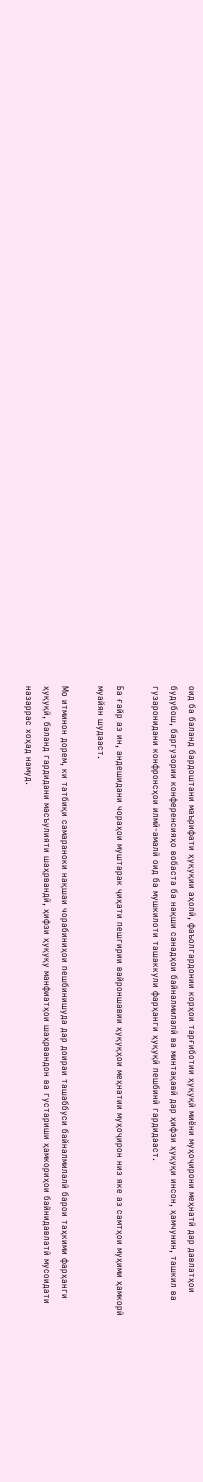оид ба баланд бардоштани маърифати ҳуқуқии аҳолӣ, фаъолгардонии корҳои тарғиботии ҳуқуқӣ миёни муҳоҷирони меҳнатӣ дар давлатҳои будубош, баргузории конференсияҳо вобаста ба нақши санадҳои байналмилалӣ ва минтақавӣ дар ҳифзи ҳуқуқи инсон, ҳамчунин, ташкил ва гузаронидани конфронсҳои илмӣ-амалӣ оид ба мушкилоти ташаккули фарҳанги ҳуқуқӣ пешбинӣ гардидааст.

Ба ғайр аз ин, андешидани чораҳои муштарак ҷиҳати пешгирии вайроншавии ҳуқуқҳои меҳнатии муҳоҷирон низ яке аз самтҳои муҳими ҳамкорӣ муайян шудааст.

Мо итминон дорем, ки татбиқи самараноки нақшаи чорабиниҳои пешбинишуда дар доираи ташаббуси байналмилалӣ барои таҳкими фарҳанги ҳуқуқӣ, баланд гардидани масъулияти шаҳрвандӣ, ҳифзи ҳуқуқу манфиатҳои шаҳрвандон ва густариши ҳамкориҳои байнидавлатӣ мусоидати назаррас хоҳад намуд.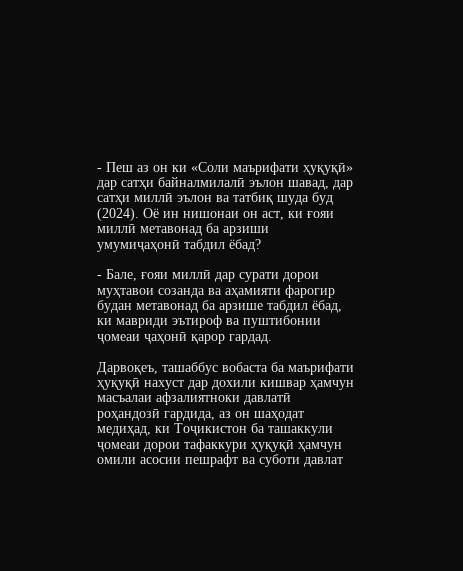- Пеш аз он ки «Соли маърифати ҳуқуқӣ» дар сатҳи байналмилалӣ эълон шавад, дар сатҳи миллӣ эълон ва татбиқ шуда буд (2024). Оё ин нишонаи он аст, ки ғояи миллӣ метавонад ба арзиши умумиҷаҳонӣ табдил ёбад?

- Бале, ғояи миллӣ дар сурати дорои муҳтавои созанда ва аҳамияти фарогир будан метавонад ба арзише табдил ёбад, ки мавриди эътироф ва пуштибонии ҷомеаи ҷаҳонӣ қарор гардад.

Дарвоқеъ, ташаббус вобаста ба маърифати ҳуқуқӣ нахуст дар дохили кишвар ҳамчун масъалаи афзалиятноки давлатӣ роҳандозӣ гардида, аз он шаҳодат медиҳад, ки Тоҷикистон ба ташаккули ҷомеаи дорои тафаккури ҳуқуқӣ ҳамчун омили асосии пешрафт ва суботи давлат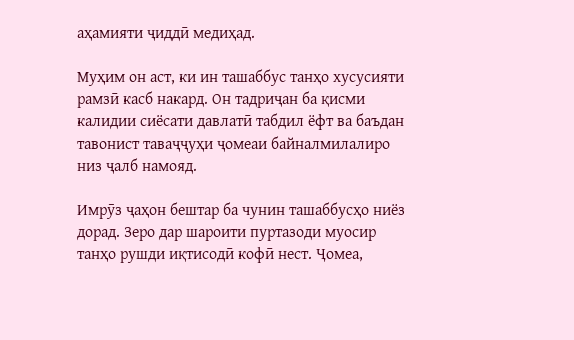аҳамияти ҷиддӣ медиҳад.

Муҳим он аст, ки ин ташаббус танҳо хусусияти рамзӣ касб накард. Он тадриҷан ба қисми калидии сиёсати давлатӣ табдил ёфт ва баъдан тавонист таваҷҷуҳи ҷомеаи байналмилалиро низ ҷалб намояд.

Имрӯз ҷаҳон бештар ба чунин ташаббусҳо ниёз дорад. Зеро дар шароити пуртазоди муосир танҳо рушди иқтисодӣ кофӣ нест. Ҷомеа,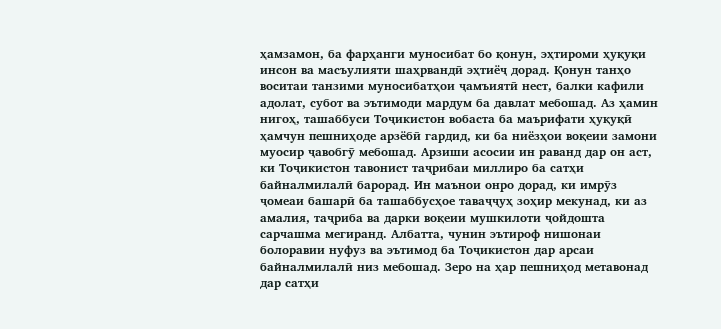ҳамзамон, ба фарҳанги муносибат бо қонун, эҳтироми ҳуқуқи инсон ва масъулияти шаҳрвандӣ эҳтиёҷ дорад. Қонун танҳо воситаи танзими муносибатҳои ҷамъиятӣ нест, балки кафили адолат, субот ва эътимоди мардум ба давлат мебошад. Аз ҳамин нигоҳ, ташаббуси Тоҷикистон вобаста ба маърифати ҳуқуқӣ ҳамчун пешниҳоде арзёбӣ гардид, ки ба ниёзҳои воқеии замони муосир ҷавобгӯ мебошад. Арзиши асосии ин раванд дар он аст, ки Тоҷикистон тавонист таҷрибаи миллиро ба сатҳи байналмилалӣ барорад. Ин маънои онро дорад, ки имрӯз ҷомеаи башарӣ ба ташаббусҳое таваҷҷуҳ зоҳир мекунад, ки аз амалия, таҷриба ва дарки воқеии мушкилоти ҷойдошта сарчашма мегиранд. Албатта, чунин эътироф нишонаи болоравии нуфуз ва эътимод ба Тоҷикистон дар арсаи байналмилалӣ низ мебошад. Зеро на ҳар пешниҳод метавонад дар сатҳи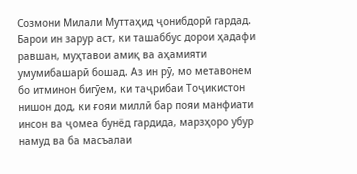Созмони Милали Муттаҳид ҷонибдорӣ гардад. Барои ин зарур аст, ки ташаббус дорои ҳадафи равшан, муҳтавои амиқ ва аҳамияти умумибашарӣ бошад. Аз ин рӯ, мо метавонем бо итминон бигӯем, ки таҷрибаи Тоҷикистон нишон дод, ки ғояи миллӣ бар пояи манфиати инсон ва ҷомеа бунёд гардида, марзҳоро убур намуд ва ба масъалаи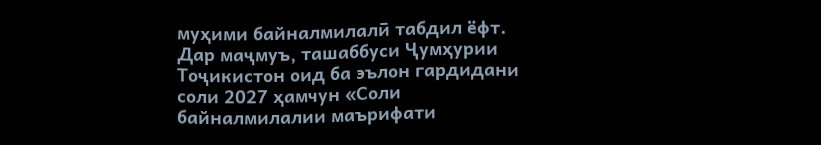муҳими байналмилалӣ табдил ёфт. Дар маҷмуъ, ташаббуси Ҷумҳурии Тоҷикистон оид ба эълон гардидани соли 2027 ҳамчун «Соли байналмилалии маърифати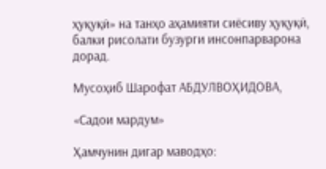ҳуқуқӣ» на танҳо аҳамияти сиёсиву ҳуқуқӣ, балки рисолати бузурги инсонпарварона дорад.

Мусоҳиб Шарофат АБДУЛВОҲИДОВА,

«Садои мардум»

Ҳамчунин дигар маводҳо: